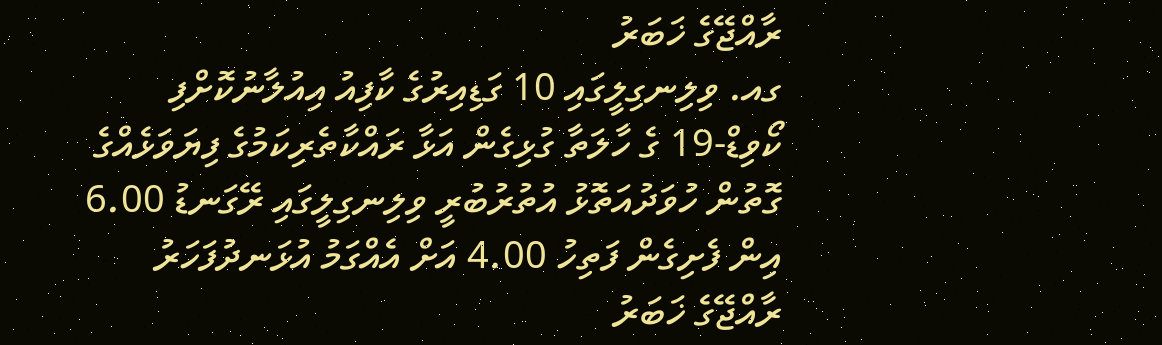ރާއްޖޭގެ ޚަބަރު
ގއ. ވިލިނގިލީގައި 10 ގަޑިއިރުގެ ކާފިއު އިއުލާނުކޮށްފި
ކޯވިޑް-19 ގެ ހާލަތާ ގުޅިގެން އަޅާ ރައްކާތެރިކަމުގެ ފިޔަވަޅެއްގެ ގޮތުން ހުވަދުއަތޮޅު އުތުރުބުރީ ވިލިނގިލީގައި ރޭގަނޑު 6.00 އިން ފެށިގެން ފަތިހު 4.00 އަށް އެއްގަމު އުޅަނދުފަހަރު
ރާއްޖޭގެ ޚަބަރު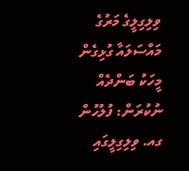ވިލިގިލީގެ މަރުގެ މައްސަލައާ ގުޅިގެން މީހަކު ބަންދެއް ނުކުރަން: ފުލުހުން
ގއ. ވިލިގިލީގައި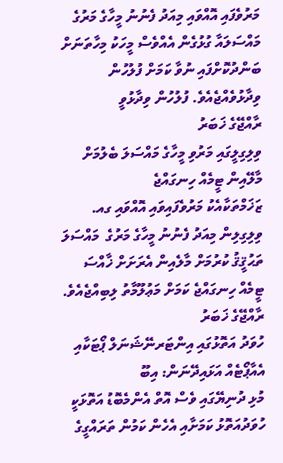މަރުވެފައި އޮއްވައި މިއަދު ފެނުނު މީހާގެ މަރުގެ  މައްސަލައާ ގުޅުގެން އެއްވެސް މީހަކު މިހާތަނަށް ބަންދުކޮށްފައި ނުވާ ކަމަށް ފުލުހުން ވިދާޅުވެއްޖެއެވެ. ފުލުހުން ވިދާޅުވީ
ރާއްޖޭގެ ޚަބަރު
ވިލިގިލީގައި މަރުވި މީހާގެ މައްސަލަ ބެލުމަށް މާލޭއިން ޓީމެއް ހިނގައްޖެ
ޒަޚަމްތަކާއެކު މަރުވެފައިވައި އޮއްވައި ގއ. ވިލިގިލިން މިއަދު ފެނުނު މީހާގެ މަރުގެ  މައްސަލަ ތަޙުޤީޤު ކުރުމަށް މާލެއިން އެރަށަށް ޚާއްސަ ޓީމެއް ހިނގައްޖެ ކަމަށް މަޢުލޫމާތު ލިބިއްޖެއެވެ.
ރާއްޖޭގެ ޚަބަރު
ހުވަދު އަތޮޅުގައި އިންޓަރނޭޝަނަލް ޕޯޓަކާއި އެއާޕޯޓެއް އަޅައިދޭނަން: އިބޫ
މުޅި ދުނިޔޭގައި ވެސް އޮތް އެންމެބޮޑު އަތޮޅަކީ ހުވަދުއަތޮޅު ކަމަށާއި އެހެން ކަމުން ތަރައްގީގެ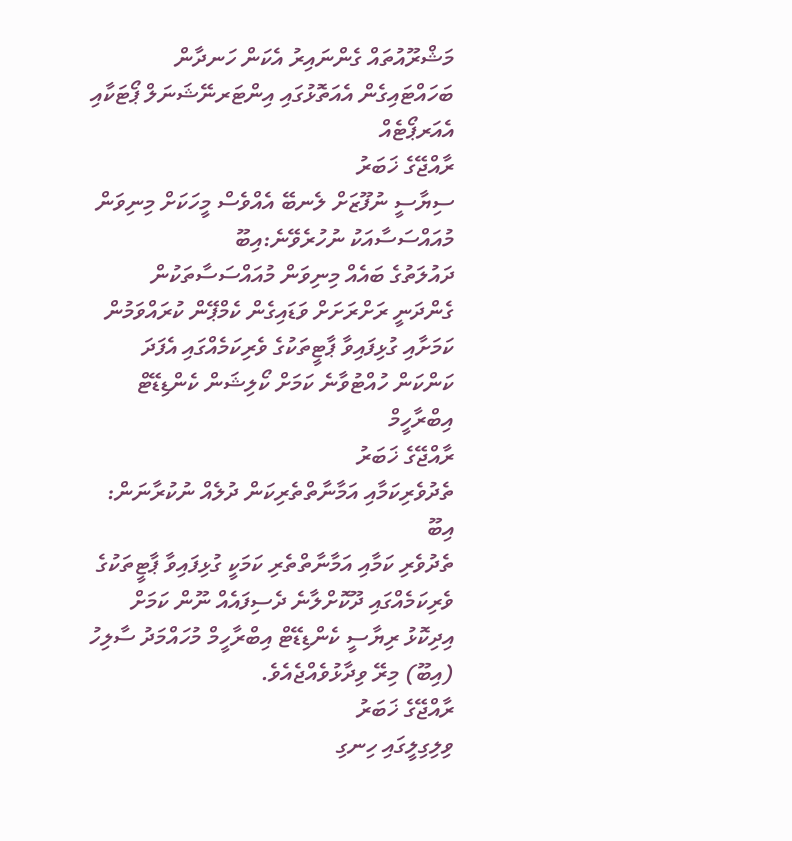މަޝްރޫއުތައް ގެންނައިރު އެކަން ހަނދާން ބަހައްޓައިގެން އެއަތޮޅުގައި އިންޓަރނޭޝަނަލް ޕޯޓަކާއި އެއަރޕޯޓެއް
ރާއްޖޭގެ ޚަބަރު
ސިޔާސީ ނުފޫޒަށް ލެނބޭ އެއްވެސް މީހަކަށް މިނިވަން މުއައްސަސާއަކު ނުހުރެވޭނެ:އިބޫ
ދައުލަތުގެ ބައެއް މިނިވަން މުއައްސަސާތަކުން ގެންދަނީ ރަށްރަށަށް ވަޑައިގެން ކެމްޕޭން ކުރައްވަމުން ކަމަށާއި ގުޅިފައިވާ ޕާޓީތަކުގެ ވެރިކަމެއްގައި އެފަދަ ކަންކަން ހުއްޓުވާނެ ކަމަށް ކޯލިޝަން ކެންޑިޑޭޓް އިބްރާހީމް
ރާއްޖޭގެ ޚަބަރު
ތެދުވެރިކަމާއި އަމާނާތްތެރިކަން ދުލެއް ނުކުރާނަން: އިބޫ
ތެދުވެރި ކަމާއި އަމާނާތްތެރި ކަމަކީ ގުޅިފައިވާ ޕާޓީތަކުގެ ވެރިކަމެއްގައި ދޫކޮށްލާނެ ދެސިފައެއް ނޫން ކަމަށް އިދިކޮޅު ރިޔާސީ ކެންޑިޑޭޓް އިބްރާހީމް މުހައްމަދު ސާލިހު (އިބޫ) މިރޭ ވިދާޅުވެއްޖެއެވެ.
ރާއްޖޭގެ ޚަބަރު
ވިލިގިލީގައި ހިނގި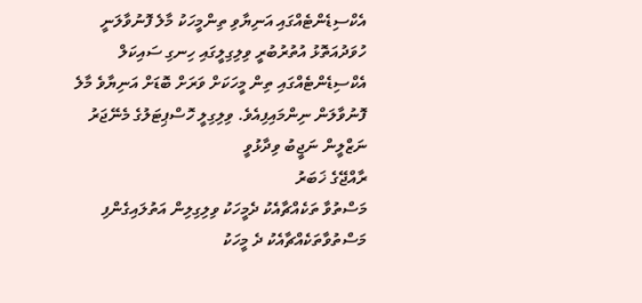އެކްސިޑެންޓެއްގައި އަނިޔާވި ތިންމީހަކު މާލެ ފޮނުވާލަނީ
ހުވަދުއަތޮޅު އުތުރުބުރީ ވިލިގިލީގައި ހިނގި ސައިކަލް އެކްސިޑެންޓެއްގައި ތިން މީހަކަށް ވަރަށް ބޮޑަށް އަނިޔާވެ މާލެ ފޮނުވާލަން ނިންމައިފިއެވެ. ވިލިގިލީ ހޮސްޕިޓަލުގެ މެނޭޖަރު ނަޒްލީން ނަޖީބު ވިދާޅުވީ
ރާއްޖޭގެ ޚަބަރު
މަސްތުވާ ތަކެއްޗާއެކު ދެމީހަކު ވިލިގިލިން އަތުލައިގެންފި
މަސްތުވާތަކެއްޗާއެކު ދެ މީހަކު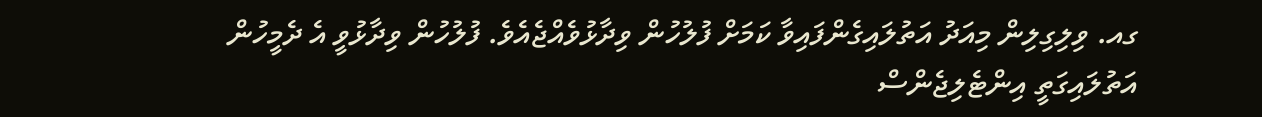ގއ. ވިލިގިލިން މިއަދު އަތުލައިގެންފައިވާ ކަމަށް ފުލުހުން ވިދާޅުވެއްޖެއެވެ. ފުލުހުން ވިދާޅުވީ އެ ދެމީހުން އަތުލައިގަތީ އިންޓެލިޖެންސް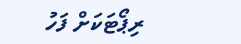ރިޕޯޓަކަށް ފަހު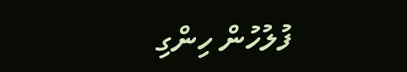ފުލުހުން ހިންގި